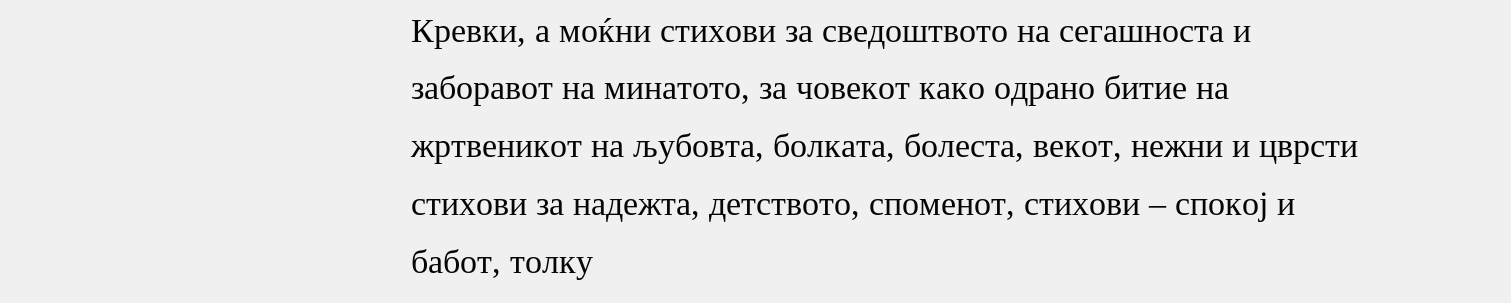Кревки, а моќни стихови за сведоштвото на сегашноста и заборавот на минатото, за човекот како одрано битие на жртвеникот на љубовта, болката, болеста, векот, нежни и цврсти стихови за надежта, детството, споменот, стихови – спокој и бабот, толку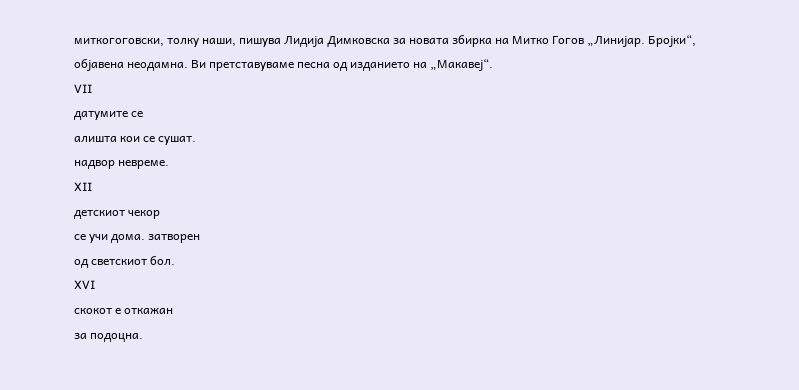миткогоговски, толку наши, пишува Лидија Димковска за новата збирка на Митко Гогов „Линијар. Бројки“, објавена неодамна. Ви претставуваме песна од изданието на „Макавеј“.
VII
датумите се
алишта кои се сушат.
надвор невреме.
XII
детскиот чекор
се учи дома. затворен
од светскиот бол.
XVI
скокот е откажан
за подоцна.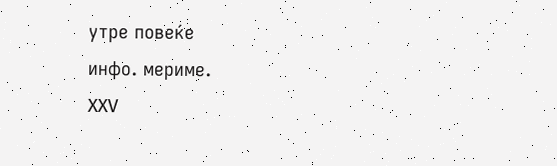утре повеќе
инфо. мериме.
XXV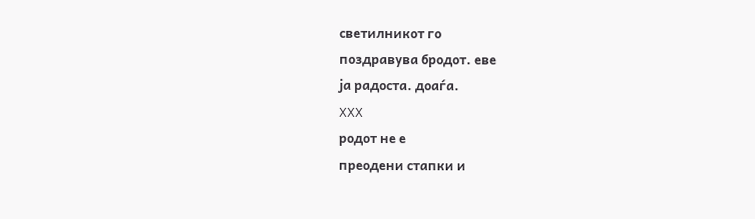светилникот го
поздравува бродот. еве
ја радоста. доаѓа.
XXX
родот не е
преодени стапки и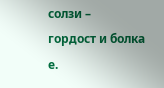солзи –
гордост и болка е.